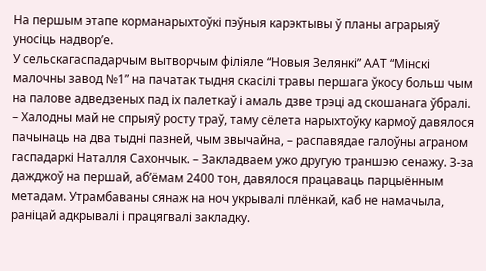На першым этапе корманарыхтоўкі пэўныя карэктывы ў планы аграрыяў уносіць надвор’е.
У сельскагаспадарчым вытворчым філіяле “Новыя Зелянкі” ААТ “Мінскі малочны завод №1” на пачатак тыдня скасілі травы першага ўкосу больш чым на палове адведзеных пад іх палеткаў і амаль дзве трэці ад скошанага ўбралі.
– Халодны май не спрыяў росту траў, таму сёлета нарыхтоўку кармоў давялося пачынаць на два тыдні пазней, чым звычайна, – распавядае галоўны аграном гаспадаркі Наталля Сахончык. – Закладваем ужо другую траншэю сенажу. З-за дажджоў на першай, аб’ёмам 2400 тон, давялося працаваць парцыённым метадам. Утрамбаваны сянаж на ноч укрывалі плёнкай, каб не намачыла, раніцай адкрывалі і працягвалі закладку.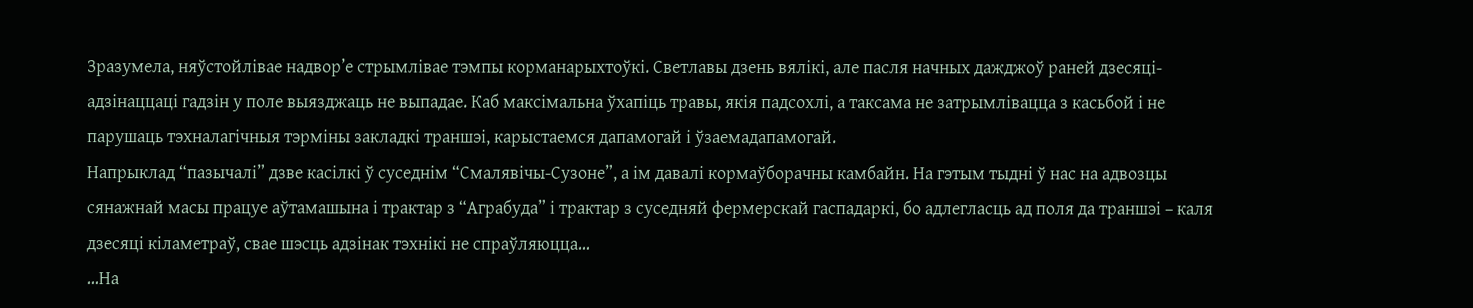Зразумела, няўстойлівае надвор’е стрымлівае тэмпы корманарыхтоўкі. Светлавы дзень вялікі, але пасля начных дажджоў раней дзесяці-адзінаццаці гадзін у поле выязджаць не выпадае. Каб максімальна ўхапіць травы, якія падсохлі, а таксама не затрымлівацца з касьбой і не парушаць тэхналагічныя тэрміны закладкі траншэі, карыстаемся дапамогай і ўзаемадапамогай.
Напрыклад “пазычалі” дзве касілкі ў суседнім “Смалявічы-Сузоне”, а ім давалі кормаўборачны камбайн. На гэтым тыдні ў нас на адвозцы сянажнай масы працуе аўтамашына і трактар з “Аграбуда” і трактар з суседняй фермерскай гаспадаркі, бо адлегласць ад поля да траншэі – каля дзесяці кіламетраў, свае шэсць адзінак тэхнікі не спраўляюцца…
…На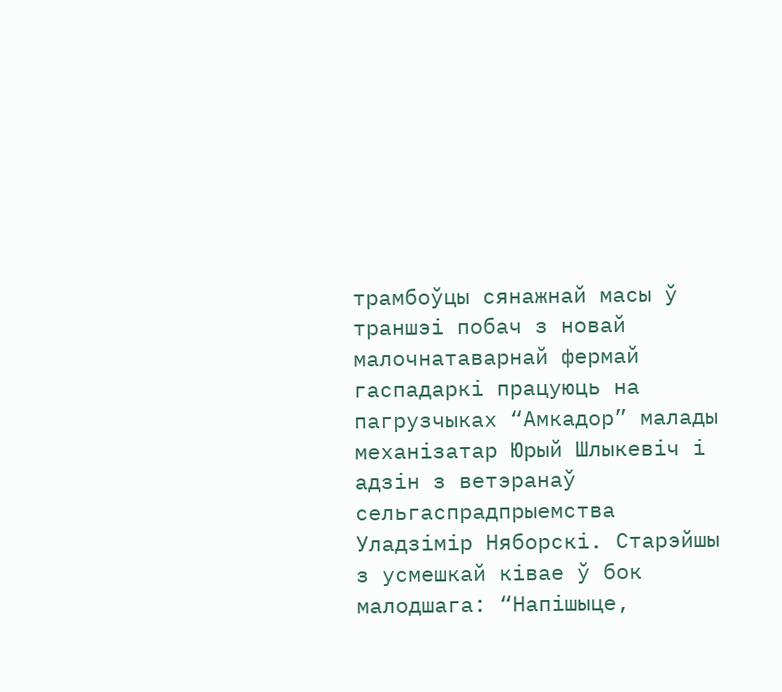трамбоўцы сянажнай масы ў траншэі побач з новай малочнатаварнай фермай гаспадаркі працуюць на пагрузчыках “Амкадор” малады механізатар Юрый Шлыкевіч і адзін з ветэранаў сельгаспрадпрыемства Уладзімір Няборскі. Старэйшы з усмешкай ківае ў бок малодшага: “Напішыце,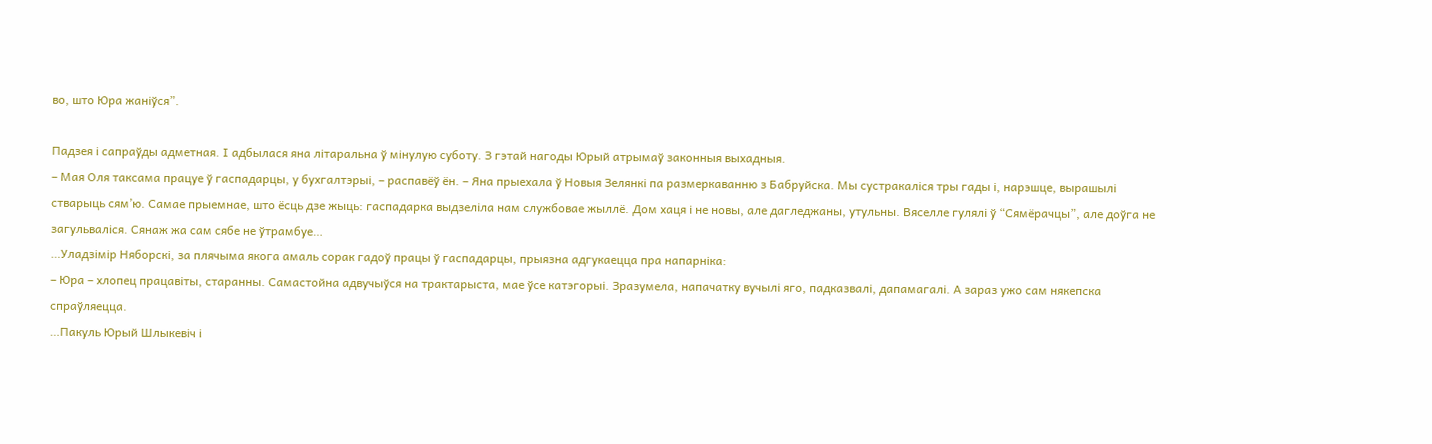во, што Юра жаніўся”.

Падзея і сапраўды адметная. І адбылася яна літаральна ў мінулую суботу. З гэтай нагоды Юрый атрымаў законныя выхадныя.
– Мая Оля таксама працуе ў гаспадарцы, у бухгалтэрыі, – распавёў ён. – Яна прыехала ў Новыя Зелянкі па размеркаванню з Бабруйска. Мы сустракаліся тры гады і, нарэшце, вырашылі стварыць сям’ю. Самае прыемнае, што ёсць дзе жыць: гаспадарка выдзеліла нам службовае жыллё. Дом хаця і не новы, але дагледжаны, утульны. Вяселле гулялі ў “Сямёрачцы”, але доўга не загульваліся. Сянаж жа сам сябе не ўтрамбуе…
…Уладзімір Няборскі, за плячыма якога амаль сорак гадоў працы ў гаспадарцы, прыязна адгукаецца пра напарніка:
– Юра – хлопец працавіты, старанны. Самастойна адвучыўся на трактарыста, мае ўсе катэгорыі. Зразумела, напачатку вучылі яго, падказвалі, дапамагалі. А зараз ужо сам някепска спраўляецца.
…Пакуль Юрый Шлыкевіч і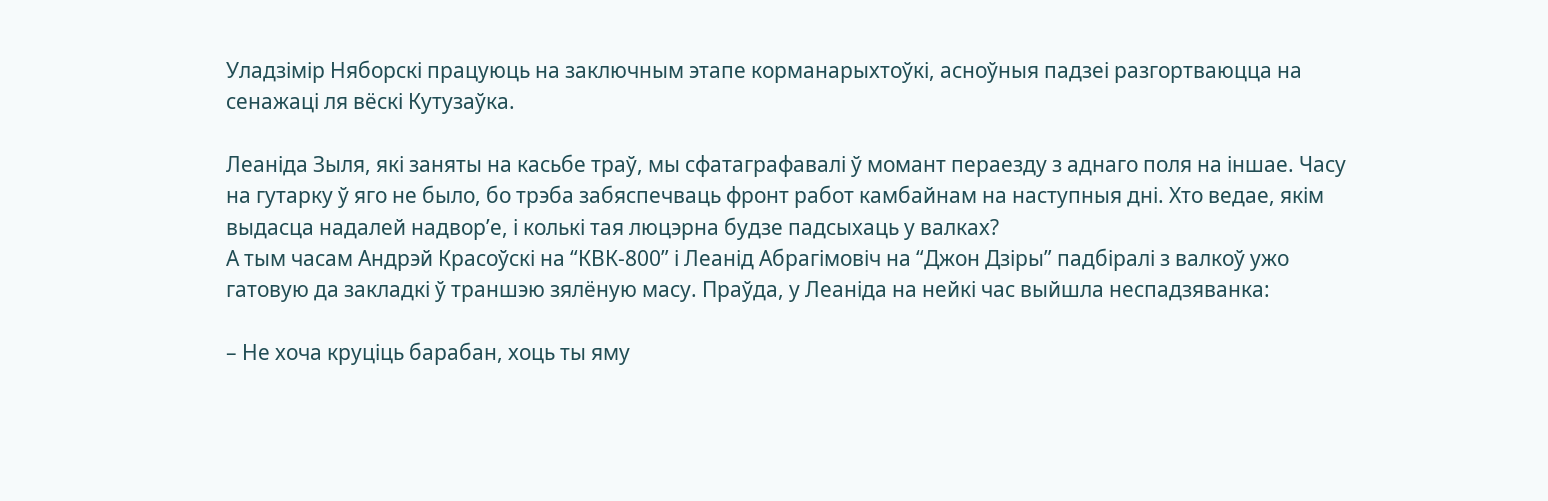Уладзімір Няборскі працуюць на заключным этапе корманарыхтоўкі, асноўныя падзеі разгортваюцца на сенажаці ля вёскі Кутузаўка.

Леаніда Зыля, які заняты на касьбе траў, мы сфатаграфавалі ў момант пераезду з аднаго поля на іншае. Часу на гутарку ў яго не было, бо трэба забяспечваць фронт работ камбайнам на наступныя дні. Хто ведае, якім выдасца надалей надвор’е, і колькі тая люцэрна будзе падсыхаць у валках?
А тым часам Андрэй Красоўскі на “КВК-800” і Леанід Абрагімовіч на “Джон Дзіры” падбіралі з валкоў ужо гатовую да закладкі ў траншэю зялёную масу. Праўда, у Леаніда на нейкі час выйшла неспадзяванка:

– Не хоча круціць барабан, хоць ты яму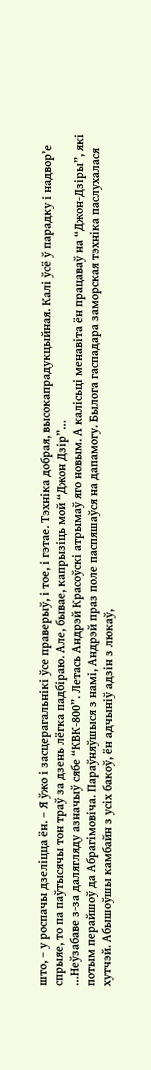што, – у роспачы дзеліцца ён. – Я ўжо і засцерагальнікі ўсе праверыў, і тое, і гэтае. Тэхніка добрая, высокапрадукцыйная. Калі ўсё ў парадку і надвор’е спрыяе, то па паўтысячы тон траў за дзень лёгка падбіраю. Але, бывае, капрызіць мой “Джон Дзір”…
…Неўзабаве з-за далягляду азначыў сябе “КВК-800”. Летась Андрэй Красоўскі атрымаў яго новым. А калісьці менавіта ён працаваў на “Джон-Дзіры”, які потым перайшоў да Абрагімовіча. Параўняўшыся з намі, Андрэй праз поле паспяшаўся на дапамогу. Былога гаспадара заморская тэхніка паслухалася хутчэй. Абышоўшы камбайн з усіх бакоў, ён адчыніў адзін з люкаў,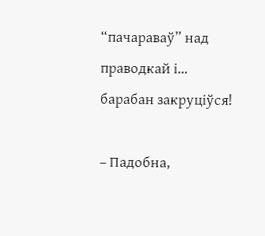“пачараваў” над праводкай і… барабан закруціўся!

– Падобна,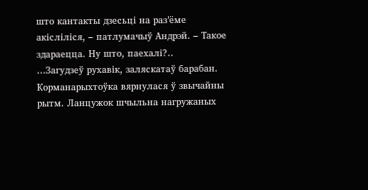што кантакты дзесьці на раз’ёме акісліліся, – патлумачыў Андрэй. – Такое здараецца. Ну што, паехалі?..
…Загудзеў рухавік, заляскатаў барабан. Корманарыхтоўка вярнулася ў звычайны рытм. Ланцужок шчыльна нагружаных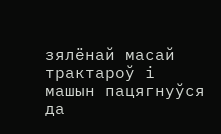зялёнай масай трактароў і машын пацягнуўся да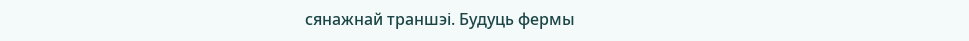сянажнай траншэі. Будуць фермы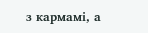з кармамі, а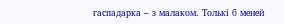гаспадарка – з малаком. Толькі б меней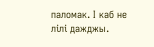паломак. І каб не лілі дажджы.